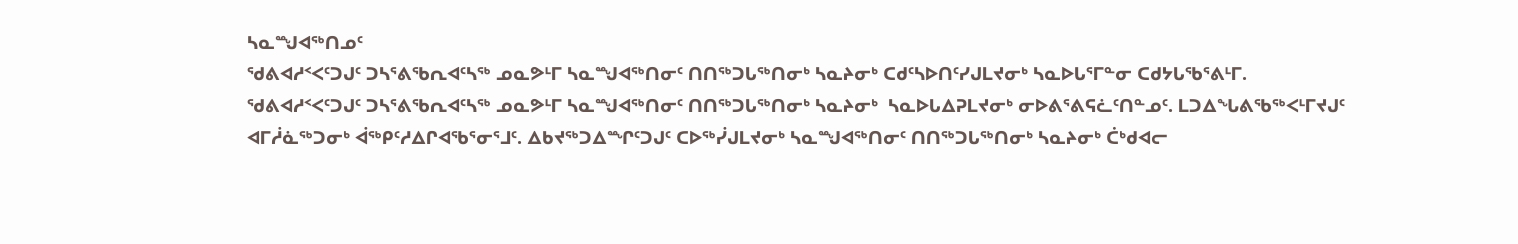ᓴᓇᙳᐊᖅᑎᓄᑦ
ᖁᕕᐊᓱᑉᐸᑦᑐᒍᑦ ᑐᓴᕐᕕᖃᕆᐊᑦᓴᖅ ᓄᓇᕗᒻᒥ ᓴᓇᙳᐊᖅᑎᓂᑦ ᑎᑎᖅᑐᒐᖅᑎᓂᒃ ᓴᓇᔨᓂᒃ ᑕᑯᑦᓴᐅᑎᑦᓯᒍᒪᔪᓂᒃ ᓴᓇᐅᒐᕐᒥᓐᓂ ᑕᑯᔭᒐᖃᕐᕕᒻᒥ.
ᖁᕕᐊᓱᑉᐸᑦᑐᒍᑦ ᑐᓴᕐᕕᖃᕆᐊᑦᓴᖅ ᓄᓇᕗᒻᒥ ᓴᓇᙳᐊᖅᑎᓂᑦ ᑎᑎᖅᑐᒐᖅᑎᓂᒃ ᓴᓇᔨᓂᒃ  ᓴᓇᐅᒐᐃᕈᒪᔪᓂᒃ ᓂᐅᕕᕐᕕᕋᓛᑦᑎᓐᓄᑦ. ᒪᑐᐃᖓᕕᖃᖅᐸᒻᒥᔪᒍᑦ ᐊᒥᓲᓈᖅᑐᓂᒃ ᐋᖅᑭᑦᓱᐃᒋᐊᖃᕐᓂᕐᒧᑦ. ᐃᑲᔪᖅᑐᐃᙱᑦᑐᒍᑦ ᑕᐅᖅᓰᒍᒪᔪᓂᒃ ᓴᓇᙳᐊᖅᑎᓂᑦ ᑎᑎᖅᑐᒐᖅᑎᓂᒃ ᓴᓇᔨᓂᒃ ᑖᒃᑯᐊᓕ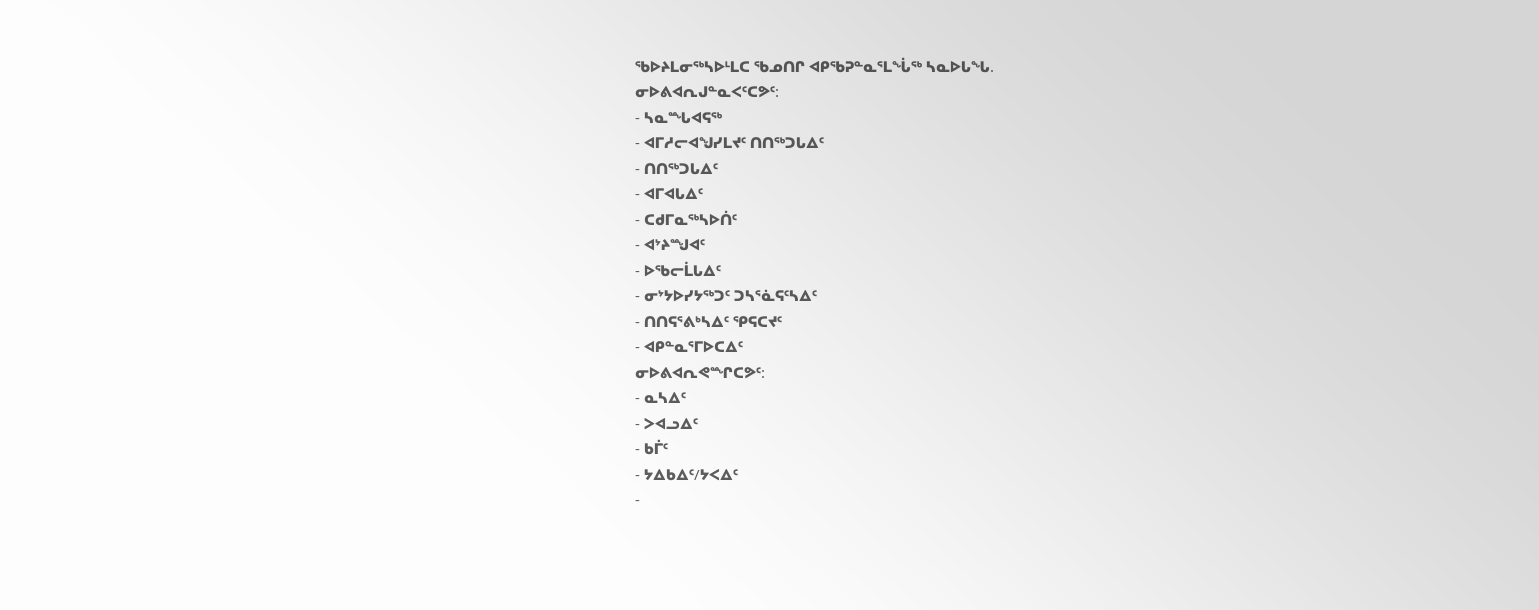ᖃᐅᔨᒪᓂᖅᓴᐅᒻᒪᑕ ᖃᓄᑎᒋ ᐊᑭᖃᕈᓐᓇᕐᒪᖔᖅ ᓴᓇᐅᒐᖓ.
ᓂᐅᕕᐊᕆᒍᓐᓇᐸᑦᑕᕗᑦ:
- ᓴᓇᙵᐊᕋᖅ
- ᐊᒥᓱᓕᐊᖑᓯᒪᔪᑦ ᑎᑎᖅᑐᒐᐃᑦ
- ᑎᑎᖅᑐᒐᐃᑦ
- ᐊᒥᐊᒐᐃᑦ
- ᑕᑯᒥᓇᖅᓴᐅᑏᑦ
- ᐊᔾᔨᙳᐊᑦ
- ᐅᖃᓕᒫᒐᐃᑦ
- ᓂᔾᔭᐅᓯᔭᖅᑐᑦ ᑐᓴᕐᓈᕋᑦᓴᐃᑦ
- ᑎᑎᕋᕐᕕᒃᓴᐃᑦ ᕿᕋᑕᔪᑦ
- ᐊᑭᓐᓇᕐᒥᐅᑕᐃᑦ
ᓂᐅᕕᐊᕆᕙᙱᑕᕗᑦ:
- ᓇᓴᐃᑦ
- ᐳᐊᓗᐃᑦ
- ᑲᒦᑦ
- ᔭᐃᑲᐃᑦ/ᔭᐸᐃᑦ
-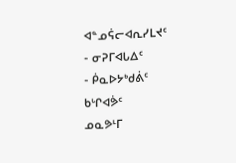ᐊᓐᓄᕌᓕᐊᕆᓯᒪᔪᑦ
- ᓂᕈᒥᐊᒐᐃᑦ
- ᑮᓇᐅᔭᒃᑯᕖᑦ
ᑲᒡᒋᐊᕘᑦ
ᓄᓇᕗᒻᒥ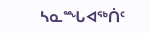ᓴᓇᙵᐊᖅᑏᑦ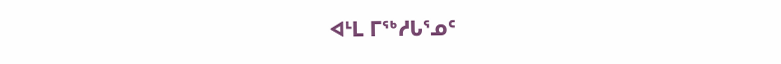ᐊᒻᒪ ᒥᖅᓱᒐᕐᓄᑦ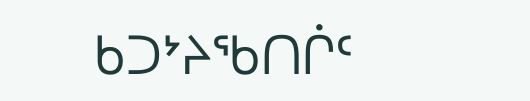ᑲᑐᔾᔨᖃᑎᒌᑦ